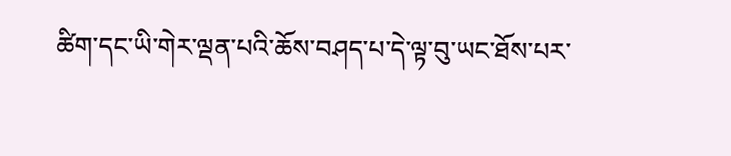ཚིག་དང་ཡི་གེར་ལྡན་པའི་ཆོས་བཤད་པ་དེ་ལྟ་བུ་ཡང་ཐོས་པར་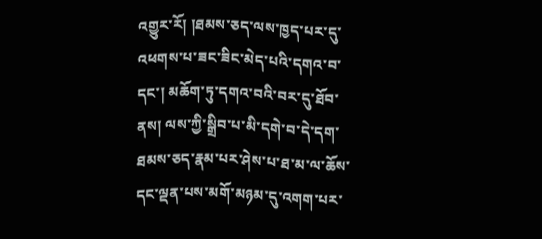འགྱུར་རོ། །ཐམས་ཅད་ལས་ཁྱད་པར་དུ་འཕགས་པ་ཟང་ཟིང་མེད་པའི་དགའ་བ་དང་། མཆོག་ཏུ་དགའ་བའི་བར་དུ་ཐོབ་ནས། ལས་ཀྱི་སྒྲིབ་པ་མི་དགེ་བ་དེ་དག་ཐམས་ཅད་རྣམ་པར་ཤེས་པ་ཐ་མ་ལ་ཆོས་དང་ལྡན་པས་མགོ་མཉམ་དུ་འགག་པར་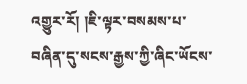འགྱུར་རོ། །ཇི་ལྟར་བསམས་པ་བཞིན་དུ་སངས་རྒྱས་ཀྱི་ཞིང་ཡོངས་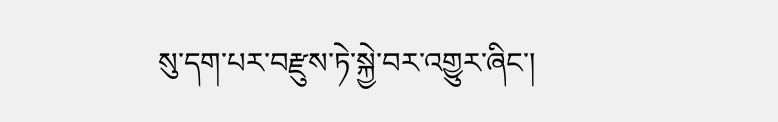སུ་དག་པར་བརྫུས་ཏེ་སྐྱེ་བར་འགྱུར་ཞིང་།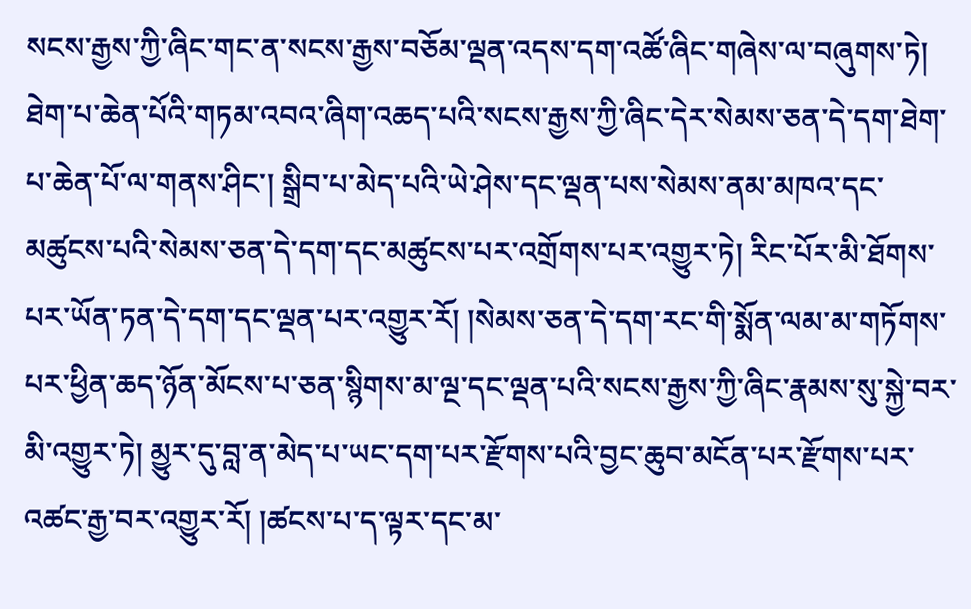སངས་རྒྱས་ཀྱི་ཞིང་གང་ན་སངས་རྒྱས་བཅོམ་ལྡན་འདས་དག་འཚོ་ཞིང་གཞེས་ལ་བཞུགས་ཏེ། ཐེག་པ་ཆེན་པོའི་གཏམ་འབའ་ཞིག་འཆད་པའི་སངས་རྒྱས་ཀྱི་ཞིང་དེར་སེམས་ཅན་དེ་དག་ཐེག་པ་ཆེན་པོ་ལ་གནས་ཤིང་། སྒྲིབ་པ་མེད་པའི་ཡེ་ཤེས་དང་ལྡན་པས་སེམས་ནམ་མཁའ་དང་མཚུངས་པའི་སེམས་ཅན་དེ་དག་དང་མཚུངས་པར་འགྲོགས་པར་འགྱུར་ཏེ། རིང་པོར་མི་ཐོགས་པར་ཡོན་ཏན་དེ་དག་དང་ལྡན་པར་འགྱུར་རོ། །སེམས་ཅན་དེ་དག་རང་གི་སྨོན་ལམ་མ་གཏོགས་པར་ཕྱིན་ཆད་ཉོན་མོངས་པ་ཅན་སྙིགས་མ་ལྔ་དང་ལྡན་པའི་སངས་རྒྱས་ཀྱི་ཞིང་རྣམས་སུ་སྐྱེ་བར་མི་འགྱུར་ཏེ། མྱུར་དུ་བླ་ན་མེད་པ་ཡང་དག་པར་རྫོགས་པའི་བྱང་ཆུབ་མངོན་པར་རྫོགས་པར་འཚང་རྒྱ་བར་འགྱུར་རོ། །ཚངས་པ་ད་ལྟར་དང་མ་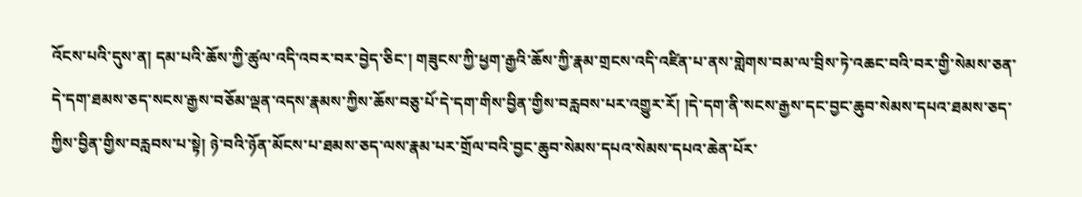འོངས་པའི་དུས་ན། དམ་པའི་ཆོས་ཀྱི་ཚུལ་འདི་འབར་བར་བྱེད་ཅིང་། གཟུངས་ཀྱི་ཕྱག་རྒྱའི་ཆོས་ཀྱི་རྣམ་གྲངས་འདི་འཛིན་པ་ནས་གླེགས་བམ་ལ་བྲིས་ཏེ་འཆང་བའི་བར་གྱི་སེམས་ཅན་དེ་དག་ཐམས་ཅད་སངས་རྒྱས་བཅོམ་ལྡན་འདས་རྣམས་ཀྱིས་ཆོས་བཅུ་པོ་དེ་དག་གིས་བྱིན་གྱིས་བརླབས་པར་འགྱུར་རོ། །དེ་དག་ནི་སངས་རྒྱས་དང་བྱང་ཆུབ་སེམས་དཔའ་ཐམས་ཅད་ཀྱིས་བྱིན་གྱིས་བརླབས་པ་སྟེ། ཉེ་བའི་ཉོན་མོངས་པ་ཐམས་ཅད་ལས་རྣམ་པར་གྲོལ་བའི་བྱང་ཆུབ་སེམས་དཔའ་སེམས་དཔའ་ཆེན་པོར་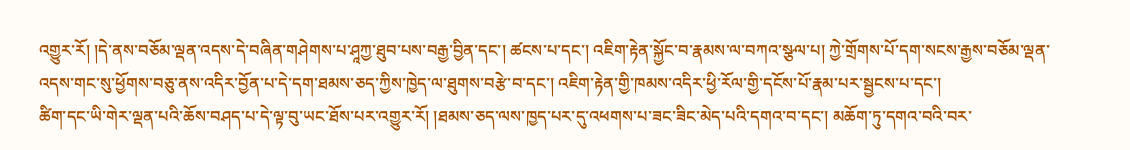འགྱུར་རོ། །དེ་ནས་བཅོམ་ལྡན་འདས་དེ་བཞིན་གཤེགས་པ་ཤཱཀྱ་ཐུབ་པས་བརྒྱ་བྱིན་དང་། ཚངས་པ་དང་། འཇིག་རྟེན་སྐྱོང་བ་རྣམས་ལ་བཀའ་སྩལ་པ། ཀྱེ་གྲོགས་པོ་དག་སངས་རྒྱས་བཅོམ་ལྡན་འདས་གང་སུ་ཕྱོགས་བཅུ་ནས་འདིར་བྱོན་པ་དེ་དག་ཐམས་ཅད་ཀྱིས་ཁྱེད་ལ་ཐུགས་བརྩེ་བ་དང་། འཇིག་རྟེན་གྱི་ཁམས་འདིར་ཕྱི་རོལ་གྱི་དངོས་པོ་རྣམ་པར་སྦྱངས་པ་དང་།
ཚིག་དང་ཡི་གེར་ལྡན་པའི་ཆོས་བཤད་པ་དེ་ལྟ་བུ་ཡང་ཐོས་པར་འགྱུར་རོ། །ཐམས་ཅད་ལས་ཁྱད་པར་དུ་འཕགས་པ་ཟང་ཟིང་མེད་པའི་དགའ་བ་དང་། མཆོག་ཏུ་དགའ་བའི་བར་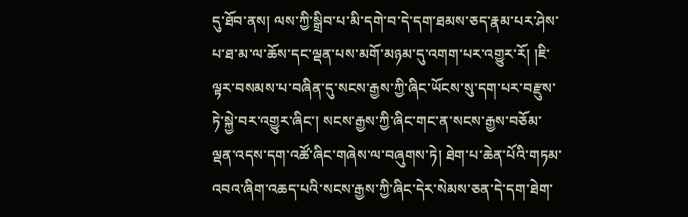དུ་ཐོབ་ནས། ལས་ཀྱི་སྒྲིབ་པ་མི་དགེ་བ་དེ་དག་ཐམས་ཅད་རྣམ་པར་ཤེས་པ་ཐ་མ་ལ་ཆོས་དང་ལྡན་པས་མགོ་མཉམ་དུ་འགག་པར་འགྱུར་རོ། །ཇི་ལྟར་བསམས་པ་བཞིན་དུ་སངས་རྒྱས་ཀྱི་ཞིང་ཡོངས་སུ་དག་པར་བརྫུས་ཏེ་སྐྱེ་བར་འགྱུར་ཞིང་། སངས་རྒྱས་ཀྱི་ཞིང་གང་ན་སངས་རྒྱས་བཅོམ་ལྡན་འདས་དག་འཚོ་ཞིང་གཞེས་ལ་བཞུགས་ཏེ། ཐེག་པ་ཆེན་པོའི་གཏམ་འབའ་ཞིག་འཆད་པའི་སངས་རྒྱས་ཀྱི་ཞིང་དེར་སེམས་ཅན་དེ་དག་ཐེག་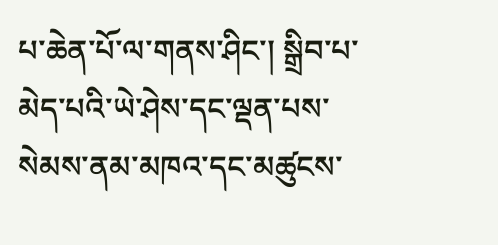པ་ཆེན་པོ་ལ་གནས་ཤིང་། སྒྲིབ་པ་མེད་པའི་ཡེ་ཤེས་དང་ལྡན་པས་སེམས་ནམ་མཁའ་དང་མཚུངས་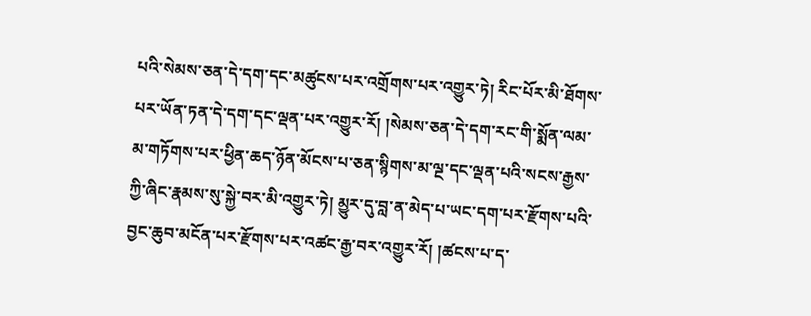པའི་སེམས་ཅན་དེ་དག་དང་མཚུངས་པར་འགྲོགས་པར་འགྱུར་ཏེ། རིང་པོར་མི་ཐོགས་པར་ཡོན་ཏན་དེ་དག་དང་ལྡན་པར་འགྱུར་རོ། །སེམས་ཅན་དེ་དག་རང་གི་སྨོན་ལམ་མ་གཏོགས་པར་ཕྱིན་ཆད་ཉོན་མོངས་པ་ཅན་སྙིགས་མ་ལྔ་དང་ལྡན་པའི་སངས་རྒྱས་ཀྱི་ཞིང་རྣམས་སུ་སྐྱེ་བར་མི་འགྱུར་ཏེ། མྱུར་དུ་བླ་ན་མེད་པ་ཡང་དག་པར་རྫོགས་པའི་བྱང་ཆུབ་མངོན་པར་རྫོགས་པར་འཚང་རྒྱ་བར་འགྱུར་རོ། །ཚངས་པ་ད་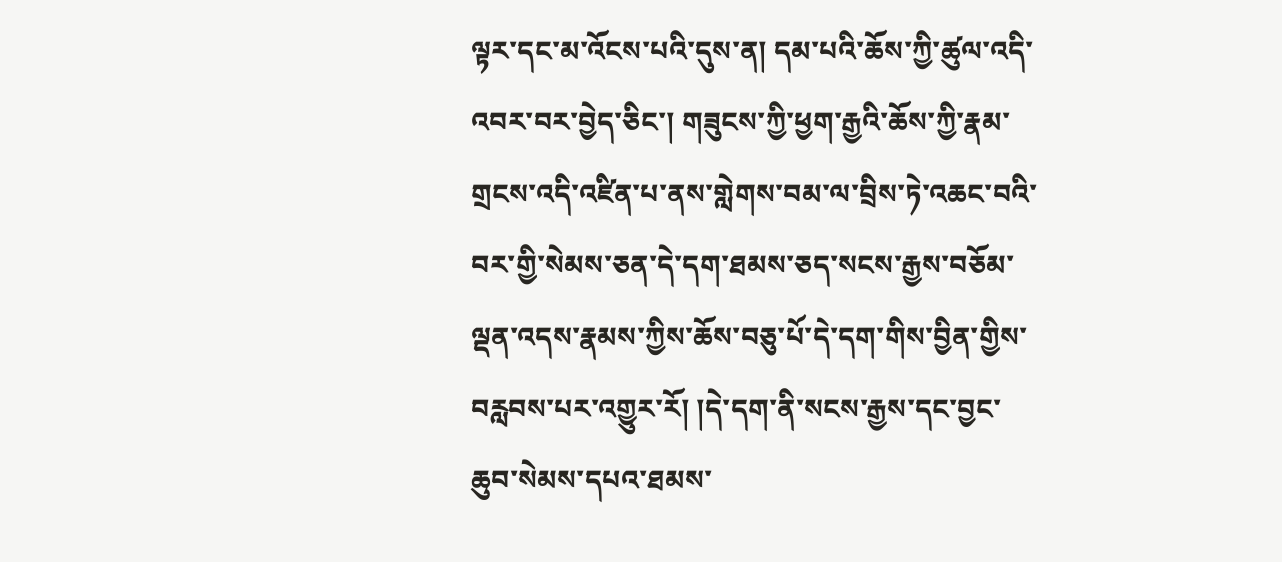ལྟར་དང་མ་འོངས་པའི་དུས་ན། དམ་པའི་ཆོས་ཀྱི་ཚུལ་འདི་འབར་བར་བྱེད་ཅིང་། གཟུངས་ཀྱི་ཕྱག་རྒྱའི་ཆོས་ཀྱི་རྣམ་གྲངས་འདི་འཛིན་པ་ནས་གླེགས་བམ་ལ་བྲིས་ཏེ་འཆང་བའི་བར་གྱི་སེམས་ཅན་དེ་དག་ཐམས་ཅད་སངས་རྒྱས་བཅོམ་ལྡན་འདས་རྣམས་ཀྱིས་ཆོས་བཅུ་པོ་དེ་དག་གིས་བྱིན་གྱིས་བརླབས་པར་འགྱུར་རོ། །དེ་དག་ནི་སངས་རྒྱས་དང་བྱང་ཆུབ་སེམས་དཔའ་ཐམས་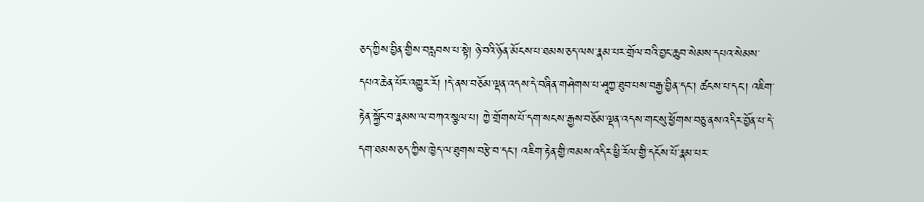ཅད་ཀྱིས་བྱིན་གྱིས་བརླབས་པ་སྟེ། ཉེ་བའི་ཉོན་མོངས་པ་ཐམས་ཅད་ལས་རྣམ་པར་གྲོལ་བའི་བྱང་ཆུབ་སེམས་དཔའ་སེམས་དཔའ་ཆེན་པོར་འགྱུར་རོ། །དེ་ནས་བཅོམ་ལྡན་འདས་དེ་བཞིན་གཤེགས་པ་ཤཱཀྱ་ཐུབ་པས་བརྒྱ་བྱིན་དང་། ཚངས་པ་དང་། འཇིག་རྟེན་སྐྱོང་བ་རྣམས་ལ་བཀའ་སྩལ་པ། ཀྱེ་གྲོགས་པོ་དག་སངས་རྒྱས་བཅོམ་ལྡན་འདས་གང་སུ་ཕྱོགས་བཅུ་ནས་འདིར་བྱོན་པ་དེ་དག་ཐམས་ཅད་ཀྱིས་ཁྱེད་ལ་ཐུགས་བརྩེ་བ་དང་། འཇིག་རྟེན་གྱི་ཁམས་འདིར་ཕྱི་རོལ་གྱི་དངོས་པོ་རྣམ་པར་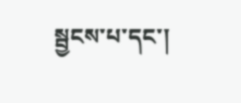སྦྱངས་པ་དང་།